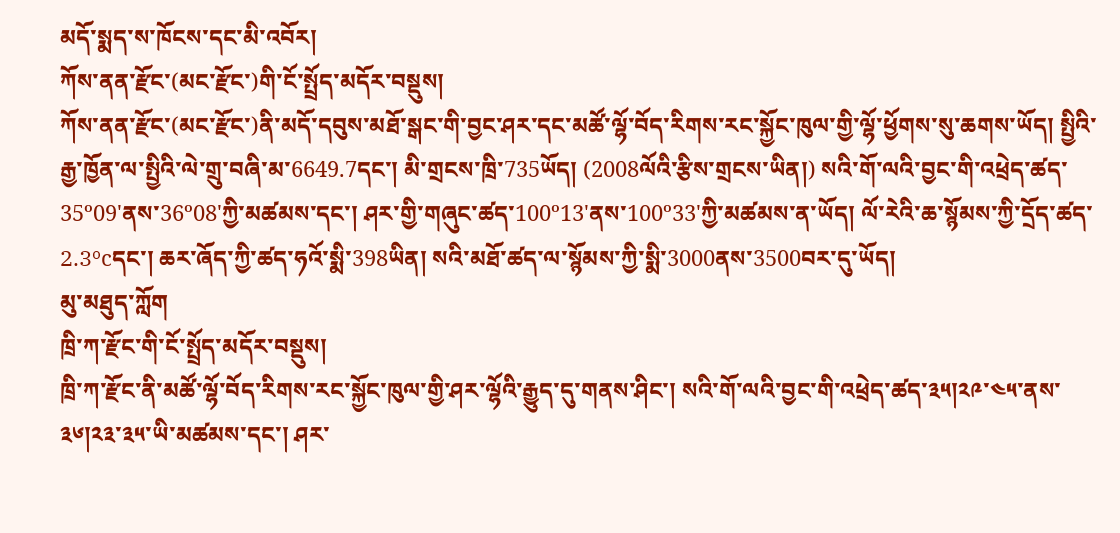མདོ་སྨད་ས་ཁོངས་དང་མི་འབོར།
ཀོས་ནན་རྫོང་(མང་རྫོང་)གི་ངོ་སྤྲོད་མདོར་བསྡུས།
ཀོས་ནན་རྫོང་(མང་རྫོང་)ནི་མདོ་དབུས་མཐོ་སྒང་གི་བྱང་ཤར་དང་མཚོ་ལྷོ་བོད་རིགས་རང་སྐྱོང་ཁུལ་གྱི་ལྷོ་ཕྱོགས་སུ་ཆགས་ཡོད། སྤྱིའི་རྒྱ་ཁྱོན་ལ་སྤྱིའི་ལེ་གྲུ་བཞི་མ་6649.7དང་། མི་གྲངས་ཁྲི་735ཡོད། (2008ལོའི་རྩིས་གྲངས་ཡིན།) སའི་གོ་ལའི་བྱང་གི་འཕྲེད་ཚད་35º09'ནས་36º08'ཀྱི་མཚམས་དང་། ཤར་གྱི་གཞུང་ཚད་100º13'ནས་100º33'ཀྱི་མཚམས་ན་ཡོད། ལོ་རེའི་ཆ་སྙོམས་ཀྱི་དྲོད་ཚད་2.3ºcདང་། ཆར་ཞོད་ཀྱི་ཚད་ཧའོ་སྨི་398ཡིན། སའི་མཐོ་ཚད་ལ་སྙོམས་ཀྱི་སྨི་3000ནས་3500བར་དུ་ཡོད།
མུ་མཐུད་ཀློག
ཁྲི་ཀ་རྫོང་གི་ངོ་སྤྲོད་མདོར་བསྡུས།
ཁྲི་ཀ་རྫོང་ནི་མཚོ་ལྷོ་བོད་རིགས་རང་སྐྱོང་ཁུལ་གྱི་ཤར་ལྷོའི་རྒྱུད་དུ་གནས་ཤིང་། སའི་གོ་ལའི་བྱང་གི་འཕྲེད་ཚད་༣༥།༢༩་༤༥་ནས་༣༦།༢༣་༣༥་ཡི་མཚམས་དང་། ཤར་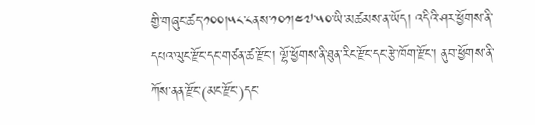གྱི་གཞུང་ཚད་༡༠༠།༥༨་༨ནས་༡༠༡།༤༧་༥༠་ཡི་མཚམས་ན་ཡོད། འདིའི་ཤར་ཕྱོགས་ནི་དཔའ་ལུང་རྫོང་དང་གཙན་ཚ་རྫོང་། ལྷོ་ཕྱོགས་ནི་ཐུན་རིང་རྫོང་དང་རྩེ་ཁོག་རྫོང་། ནུབ་ཕྱོགས་ནི་ཀོས་ནན་རྫོང་(མང་རྫོང་)དང་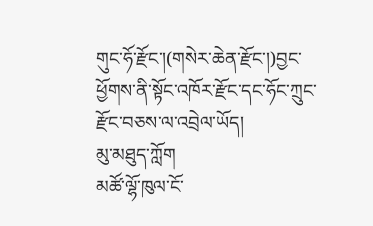གུང་ཧོ་རྫོང་།(གསེར་ཆེན་རྫོང་།)བྱང་ཕྱོགས་ནི་སྟོང་འཁོར་རྫོང་དང་ཧོང་ཀྲུང་རྫོང་བཅས་ལ་འབྲེལ་ཡོད།
མུ་མཐུད་ཀློག
མཚོ་ལྷོ་ཁུལ་ངོ་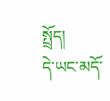སྤྲོད།
དེ་ཡང་མདོ་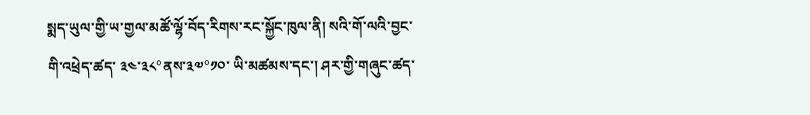སྨད་ཡུལ་གྱི་ཡ་གྱལ་མཚོ་ལྷོ་བོད་རིགས་རང་སྐྱོང་ཁུལ་ནི། སའི་གོ་ལའི་བྱང་གི་འཕྲེད་ཚད་ ༣༤་༣༨°ནས་༣༧°༡༠་ ཡི་མཚམས་དང་། ཤར་གྱི་གཞུང་ཚད་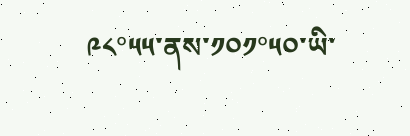༩༨°༥༥་ནས་༡༠༡°༥༠་ཡི་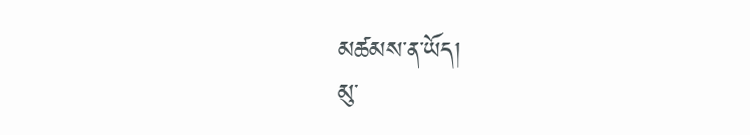མཚམས་ན་ཡོད།
མུ་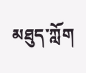མཐུད་ཀློག